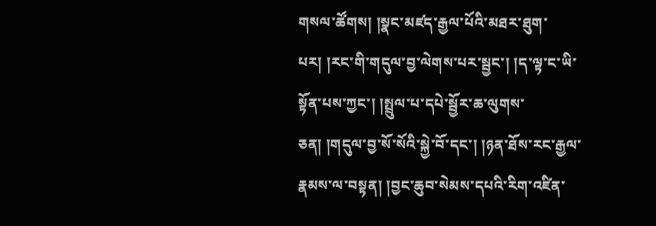གསལ་ཚོགས། །སྣང་མཛད་རྒྱལ་པོའི་མཐར་ཐུག་པར། །རང་གི་གདུལ་བྱ་ལེགས་པར་སྦྱང་། །ད་ལྟ་ང་ཡི་སྟོན་པས་ཀྱང་། །སྤྲུལ་པ་དཔེ་སྦྱོར་ཆ་ལུགས་ཅན། །གདུལ་བྱ་སོ་སོའི་སྐྱེ་བོ་དང་། །ཉན་ཐོས་རང་རྒྱལ་རྣམས་ལ་བསྟན། །བྱང་ཆུབ་སེམས་དཔའི་རིག་འཛིན་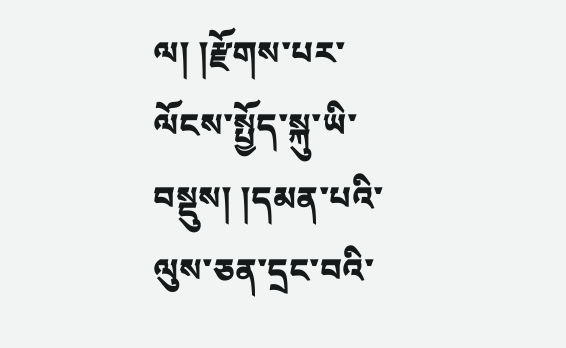ལ། །རྫོགས་པར་ལོངས་སྤྱོད་སྐུ་ཡི་བསྡུས། །དམན་པའི་ལུས་ཅན་དྲང་བའི་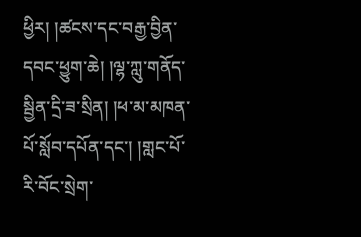ཕྱིར། །ཚངས་དང་བརྒྱ་བྱིན་དབང་ཕྱུག་ཆེ། །ལྷ་ཀླུ་གནོད་སྦྱིན་དྲི་ཟ་སྲིན། །ཕ་མ་མཁན་པོ་སློབ་དཔོན་དང་། །གླང་པོ་རི་བོང་སྲེག་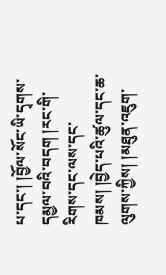པ་དང་། །བྱོལ་སོང་ཡི་དྭགས་དམྱལ་བའི་བདག །རང་གི་རིགས་དང་ལས་དང་ཁམས། །བྱེད་པའི་ཚུལ་དང་ཆ་ལུགས་ཀྱིས། །མཐུན་འཇུག་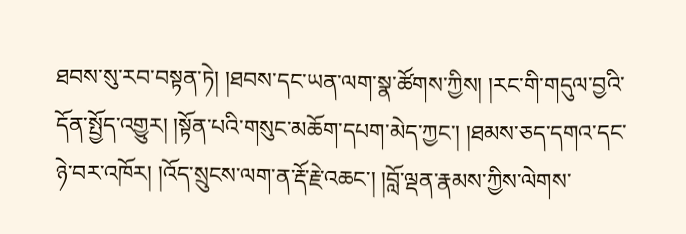ཐབས་སུ་རབ་བསྟན་ཏེ། །ཐབས་དང་ཡན་ལག་སྣ་ཚོགས་ཀྱིས། །རང་གི་གདུལ་བྱའི་དོན་སྤྱོད་འགྱུར། །སྟོན་པའི་གསུང་མཆོག་དཔག་མེད་ཀྱང་། །ཐམས་ཅད་དགའ་དང་ཉེ་བར་འཁོར། །འོད་སྲུངས་ལག་ན་རྡོ་རྗེ་འཆང་། །བློ་ལྡན་རྣམས་ཀྱིས་ལེགས་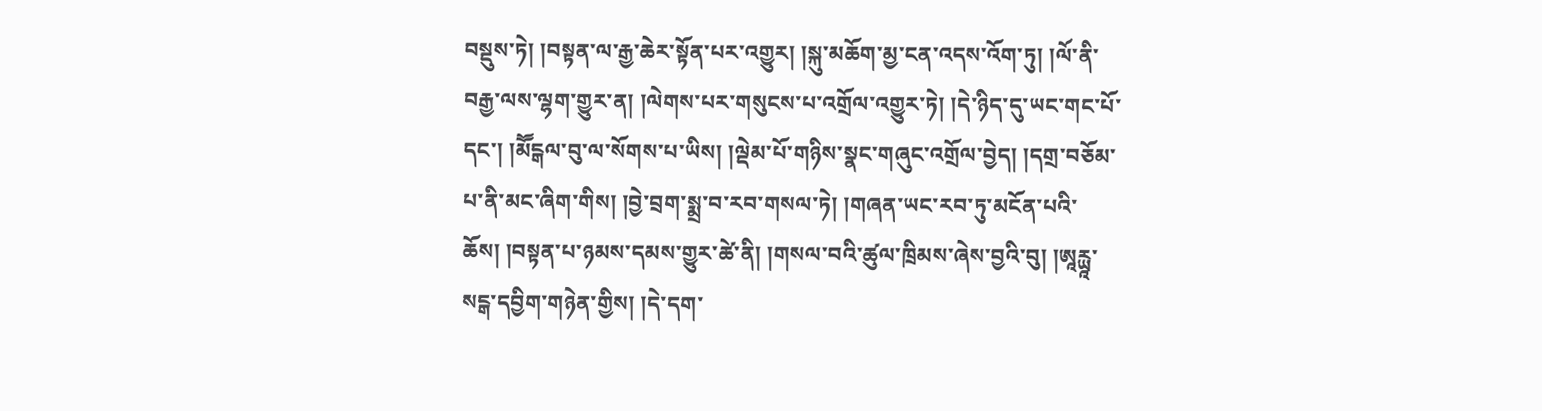བསྡུས་ཏེ། །བསྟན་ལ་རྒྱ་ཆེར་སྟོན་པར་འགྱུར། །སྐུ་མཆོག་མྱ་ངན་འདས་འོག་ཏུ། །ལོ་ནི་བརྒྱ་ལས་ལྷག་གྱུར་ན། །ལེགས་པར་གསུངས་པ་འགྲོལ་འགྱུར་ཏེ། །དེ་ཉིད་དུ་ཡང་གང་པོ་དང་། །མཽངྒལ་བུ་ལ་སོགས་པ་ཡིས། །ལྡེམ་པོ་གཉིས་སྣང་གཞུང་འགྲོལ་བྱེད། །དགྲ་བཅོམ་པ་ནི་མང་ཞིག་གིས། །བྱེ་བྲག་སྨྲ་བ་རབ་གསལ་ཏེ། །གཞན་ཡང་རབ་ཏུ་མངོན་པའི་ཆོས། །བསྟན་པ་ཉམས་དམས་གྱུར་ཚེ་ནི། །གསལ་བའི་ཚུལ་ཁྲིམས་ཞེས་བྱའི་བུ། །ཨཱརྻཱ་སངྒ་དབྱིག་གཉེན་གྱིས། །དེ་དག་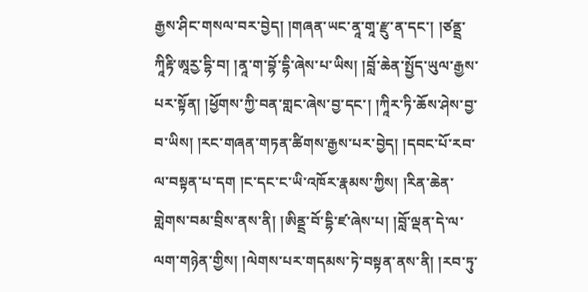རྒྱས་ཤིང་གསལ་བར་བྱེད། །གཞན་ཡང་ནཱ་གཱ་རྫུ་ན་དང་། །ཙནྡྲ་ཀཱིརྟི་ཨཱརྱ་དྷི་བ། །ནཱ་ག་བྷོ་དྷི་ཞེས་པ་ཡིས། །བློ་ཆེན་སྤྱོད་ཡུལ་རྒྱས་པར་སྟོན། །ཕྱོགས་ཀྱི་བན་གླང་ཞེས་བྱ་དང་། །ཀཱིར་ཏི་ཆོས་ཤེས་བྱ་བ་ཡིས། །རང་གཞན་གཏན་ཚིགས་རྒྱས་པར་བྱེད། །དབང་པོ་རབ་ལ་བསྟན་པ་དག །ང་དང་ང་ཡི་འཁོར་རྣམས་ཀྱིས། །རིན་ཆེན་གླེགས་བམ་བྲིས་ནས་ནི། །ཨིནྡྲ་བོ་དྷི་ཛ་ཞེས་པ། །བློ་ལྡན་དེ་ལ་ལག་གཉེན་གྱིས། །ལེགས་པར་གདམས་ཏེ་བསྟན་ནས་ནི། །རབ་ཏུ་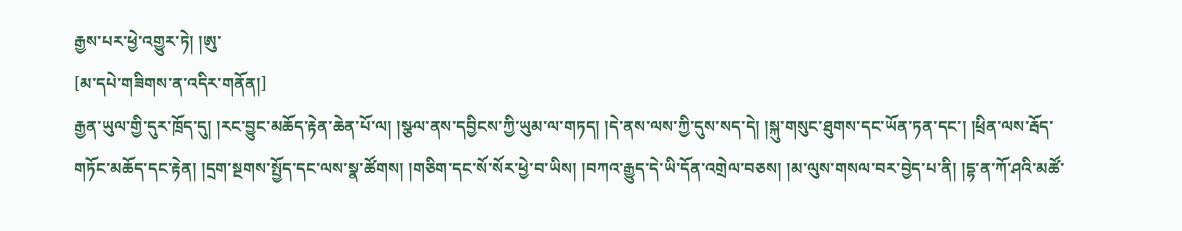རྒྱས་པར་ཕྱེ་འགྱུར་ཏེ། །ཨུ་
[མ་དཔེ་གཟིགས་ན་འདིར་གནོན།]
རྒྱན་ཡུལ་གྱི་དུར་ཁྲོད་དུ། །རང་བྱུང་མཆོད་རྟེན་ཆེན་པོ་ལ། །སྩལ་ནས་དབྱིངས་ཀྱི་ཡུམ་ལ་གཏད། །དེ་ནས་ལས་ཀྱི་དུས་སད་དེ། །སྐུ་གསུང་ཐུགས་དང་ཡོན་ཏན་དང་། །ཕྲིན་ལས་རྦོད་གཏོང་མཆོད་དང་རྟེན། །དྲག་སྔགས་སྤྱོད་དང་ལས་སྣ་ཚོགས། །གཅིག་དང་སོ་སོར་ཕྱེ་བ་ཡིས། །བཀའ་རྒྱུད་དེ་ཡི་དོན་འགྲེལ་བཅས། །མ་ལུས་གསལ་བར་བྱེད་པ་ནི། །དྷ་ན་ཀོ་ཤའི་མཚོ་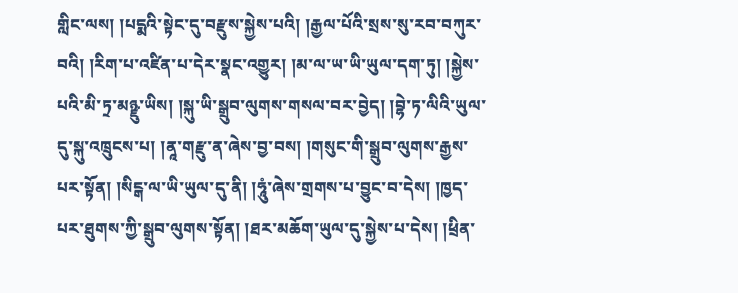གླིང་ལས། །པདྨའི་སྟེང་དུ་བརྫུས་སྐྱེས་པའི། །རྒྱལ་པོའི་སྲས་སུ་རབ་བཀུར་བའི། །རིག་པ་འཛིན་པ་དེར་སྣང་འགྱུར། །མ་ལ་ཡ་ཡི་ཡུལ་དག་ཏུ། །སྐྱེས་པའི་མི་ཏྲ་མཉྫུ་ཡིས། །སྐུ་ཡི་སྒྲུབ་ལུགས་གསལ་བར་བྱེད། །བྷེ་ཏ་ལིའི་ཡུལ་དུ་སྐུ་འཁྲུངས་པ། །ནཱ་གརྫུ་ན་ཞེས་བྱ་བས། །གསུང་གི་སྒྲུབ་ལུགས་རྒྱས་པར་སྟོན། །སིངྒ་ལ་ཡི་ཡུལ་དུ་ནི། །ཧཱུཾ་ཞེས་གྲགས་པ་བྱུང་བ་དེས། །ཁྱད་པར་ཐུགས་ཀྱི་སྒྲུབ་ལུགས་སྟོན། །ཐར་མཆོག་ཡུལ་དུ་སྐྱེས་པ་དེས། །ཕྲིན་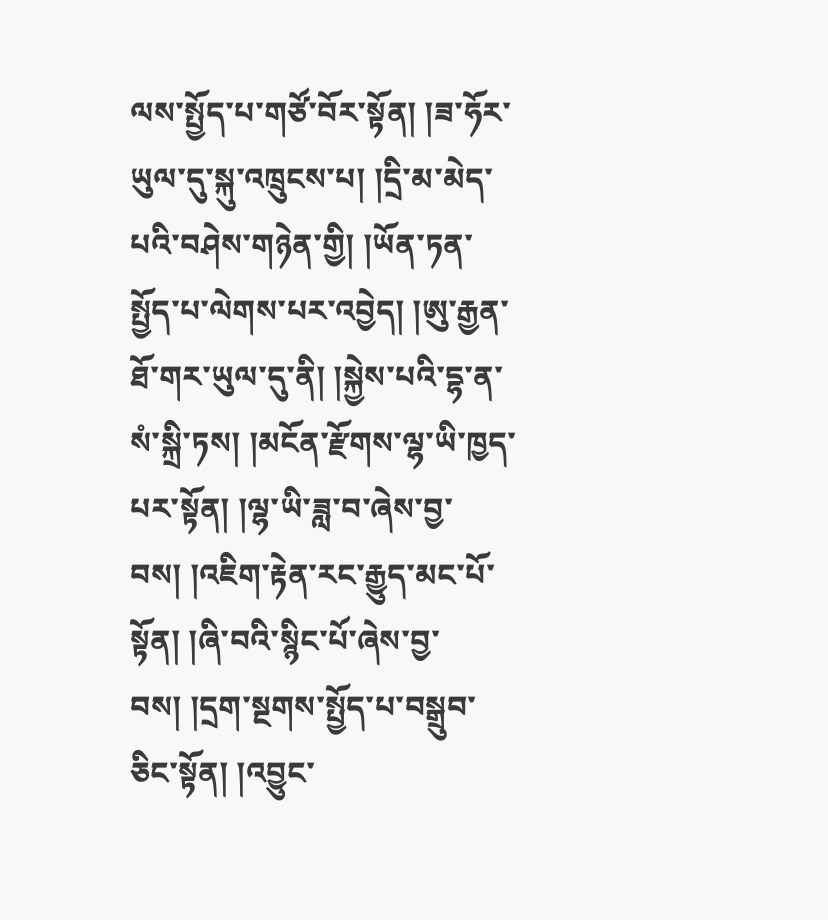ལས་སྤྱོད་པ་གཙོ་བོར་སྟོན། །ཟ་ཧོར་ཡུལ་དུ་སྐུ་འཁྲུངས་པ། །དྲི་མ་མེད་པའི་བཤེས་གཉེན་གྱི། །ཡོན་ཏན་སྤྱོད་པ་ལེགས་པར་འབྱེད། །ཨུ་རྒྱན་ཐོ་གར་ཡུལ་དུ་ནི། །སྐྱེས་པའི་དྷ་ན་སཾ་སྐྲི་ཏས། །མངོན་རྫོགས་ལྷ་ཡི་ཁྱད་པར་སྟོན། །ལྷ་ཡི་ཟླ་བ་ཞེས་བྱ་བས། །འཇིག་རྟེན་རང་རྒྱུད་མང་པོ་སྟོན། །ཞི་བའི་སྙིང་པོ་ཞེས་བྱ་བས། །དྲག་སྔགས་སྤྱོད་པ་བསྒྲུབ་ཅིང་སྟོན། །འབྱུང་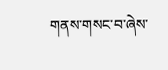གནས་གསང་བ་ཞེས་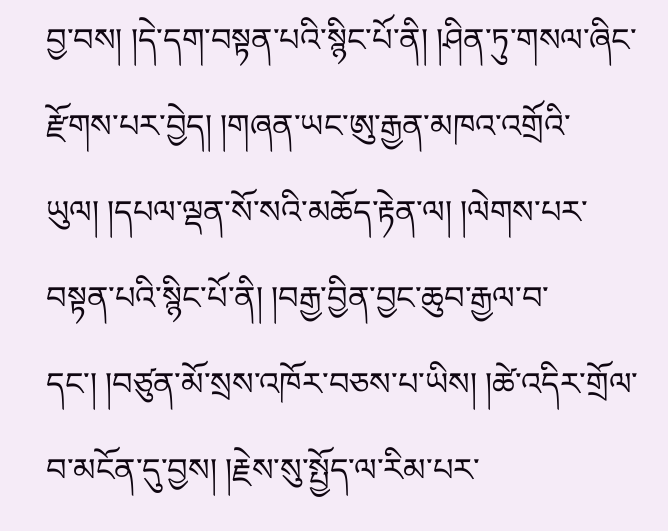བྱ་བས། །དེ་དག་བསྟན་པའི་སྙིང་པོ་ནི། །ཤིན་ཏུ་གསལ་ཞིང་རྫོགས་པར་བྱེད། །གཞན་ཡང་ཨུ་རྒྱན་མཁའ་འགྲོའི་ཡུལ། །དཔལ་ལྡན་སོ་སའི་མཆོད་རྟེན་ལ། །ལེགས་པར་བསྟན་པའི་སྙིང་པོ་ནི། །བརྒྱ་བྱིན་བྱང་ཆུབ་རྒྱལ་བ་དང་། །བཙུན་མོ་སྲས་འཁོར་བཅས་པ་ཡིས། །ཚེ་འདིར་གྲོལ་བ་མངོན་དུ་བྱས། །རྗེས་སུ་སྤྱོད་ལ་རིམ་པར་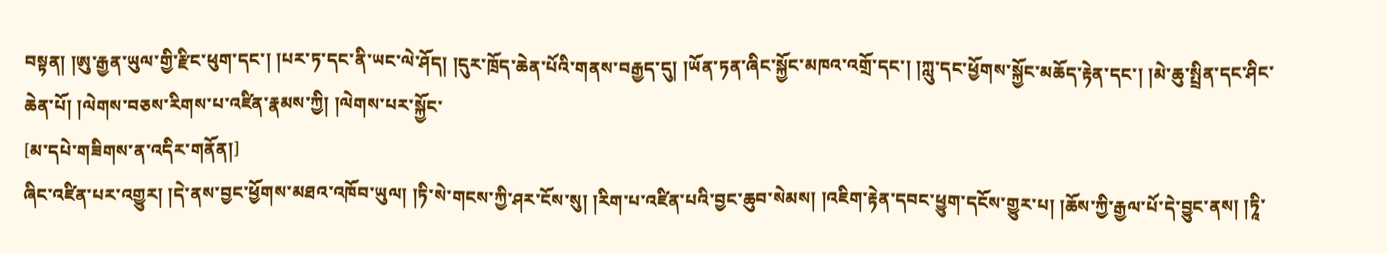བསྟན། །ཨུ་རྒྱན་ཡུལ་གྱི་རྫིང་ཕུག་དང་། །པར་ཏ་དང་ནི་ཡང་ལེ་ཤོད། །དུར་ཁྲོད་ཆེན་པོའི་གནས་བརྒྱད་དུ། །ཡོན་ཏན་ཞིང་སྐྱོང་མཁའ་འགྲོ་དང་། །ཀླུ་དང་ཕྱོགས་སྐྱོང་མཆོད་རྟེན་དང་། །མེ་ཆུ་སྤྲིན་དང་ཤིང་ཆེན་པོ། །ལེགས་བཅས་རིགས་པ་འཛིན་རྣམས་ཀྱི། །ལེགས་པར་སྐྱོང་
[མ་དཔེ་གཟིགས་ན་འདིར་གནོན།]
ཞིང་འཛིན་པར་འགྱུར། །དེ་ནས་བྱང་ཕྱོགས་མཐའ་འཁོབ་ཡུལ། །ཏི་སེ་གངས་ཀྱི་ཤར་ངོས་སུ། །རིག་པ་འཛིན་པའི་བྱང་ཆུབ་སེམས། །འཇིག་རྟེན་དབང་ཕྱུག་དངོས་གྱུར་པ། །ཆོས་ཀྱི་རྒྱལ་པོ་དེ་བྱུང་ནས། །ཏཱི་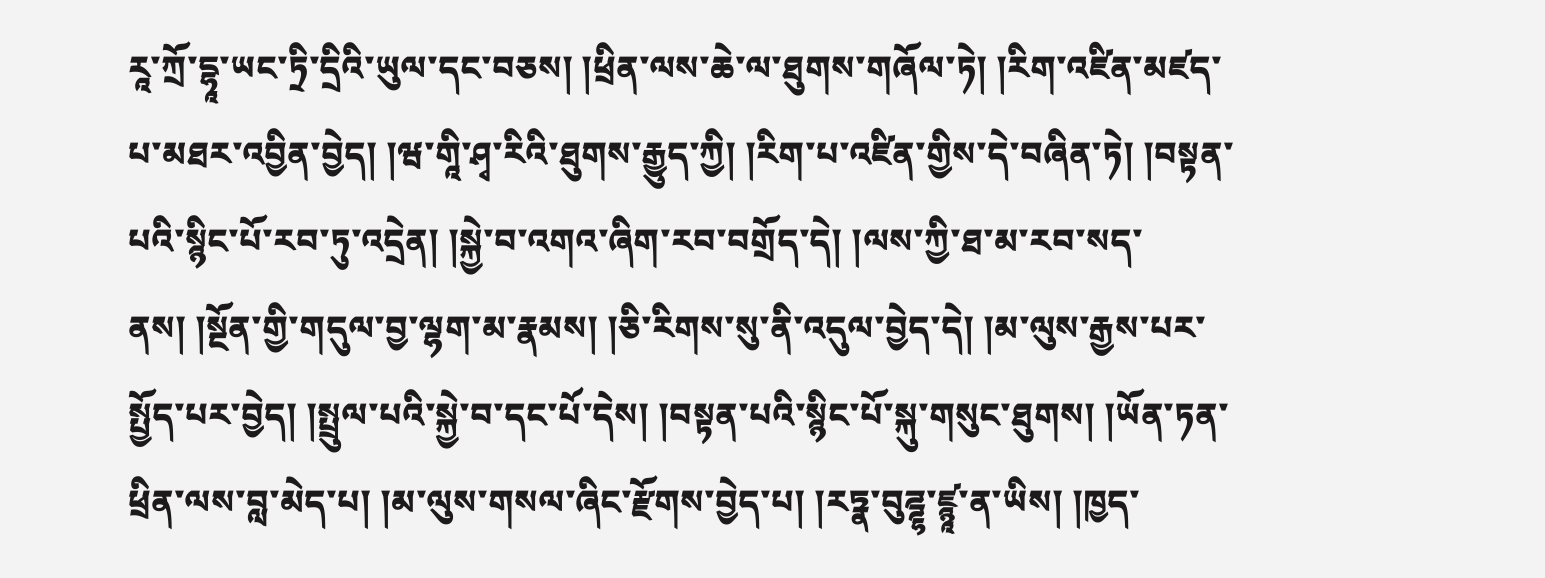རཱ་ཀྲོ་དྷཱ་ཡང་ཏྲི་དྲིའི་ཡུལ་དང་བཅས། །ཕྲིན་ལས་ཆེ་ལ་ཐུགས་གཞོལ་ཏེ། །རིག་འཛིན་མཛད་པ་མཐར་འབྱིན་བྱེད། །ཝ་གཱི་ཤྭ་རིའི་ཐུགས་རྒྱུད་ཀྱི། །རིག་པ་འཛིན་གྱིས་དེ་བཞིན་ཏེ། །བསྟན་པའི་སྙིང་པོ་རབ་ཏུ་འདྲེན། །སྐྱེ་བ་འགའ་ཞིག་རབ་བགྲོད་དེ། །ལས་ཀྱི་ཐ་མ་རབ་སད་ནས། །སྔོན་གྱི་གདུལ་བྱ་ལྷག་མ་རྣམས། །ཅི་རིགས་སུ་ནི་འདུལ་བྱེད་དེ། །མ་ལུས་རྒྱས་པར་སྤྱོད་པར་བྱེད། །སྤྲུལ་པའི་སྐྱེ་བ་དང་པོ་དེས། །བསྟན་པའི་སྙིང་པོ་སྐུ་གསུང་ཐུགས། །ཡོན་ཏན་ཕྲིན་ལས་བླ་མེད་པ། །མ་ལུས་གསལ་ཞིང་རྫོགས་བྱེད་པ། །རཏྣ་བུཌྜྷ་ཛྙཱ་ན་ཡིས། །ཁྱད་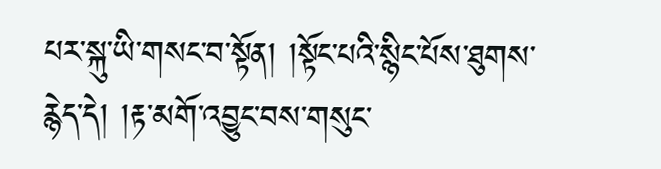པར་སྐུ་ཡི་གསང་བ་སྟོན། །སྟོང་པའི་སྙིང་པོས་ཐུགས་རྙེད་དེ། །རྟ་མགོ་འབྱུང་བས་གསུང་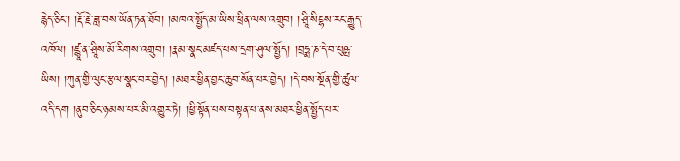རྙེད་ཅིང་། །རྡོ་རྗེ་ཟླ་བས་ཡོན་ཏན་ཐོབ། །མཁའ་སྤྱོད་མ་ཡིས་ཕྲིན་ལས་འགྲུབ། །ཤྲཱི་སིངྷས་རང་རྒྱུད་འཁོལ། །ཛྙཱ་ན་ཤྲཱིས་མོ་རིགས་འགྲུབ། །རྣམ་སྣང་མཛད་པས་དྲག་ཤུལ་སྤྱོད། །བྲཧྨ་ཎ་དེ་བ་པུཥྤ་ཡིས། །ཀུན་གྱི་ལུང་རྩལ་སྣང་བར་བྱེད། །མཐར་ཕྱིན་བྱང་ཆུབ་སོན་པར་བྱེད། །དེ་བས་སྔོན་གྱི་ཚུལ་འདི་དག །ནུབ་ཅིང་ཉམས་པར་མི་འགྱུར་ཏེ། །ཕྱི་སྟོན་པས་བསྟན་པ་ནས་མཐར་ཕྱིན་སྤྱོད་པར་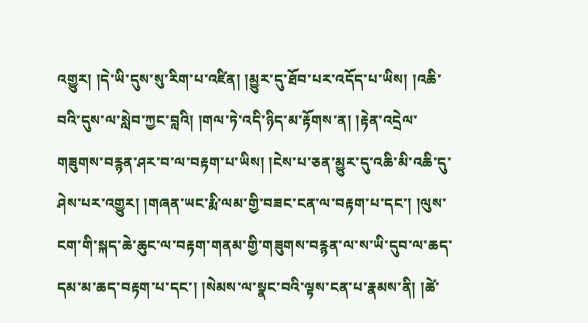འགྱུར། །དེ་ཡི་དུས་སུ་རིག་པ་འཛིན། །མྱུར་དུ་ཐོབ་པར་འདོད་པ་ཡིས། །འཆི་བའི་དུས་ལ་སླེབ་ཀྱང་བླའི། །གལ་ཏེ་འདི་ཉིད་མ་རྟོགས་ན། །རྟེན་འདྲེལ་གཟུགས་བརྙན་ཤར་བ་ལ་བརྟག་པ་ཡིས། །ངེས་པ་ཅན་མྱུར་དུ་འཆི་མི་འཆི་དུ་ཤེས་པར་འགྱུར། །གཞན་ཡང་རྨི་ལམ་གྱི་བཟང་ངན་ལ་བརྟག་པ་དང་། །ལུས་ངག་གི་སྐད་ཆེ་ཆུང་ལ་བརྟག་གནམ་གྱི་གཟུགས་བརྙན་ལ་ས་ཡི་དུབ་ལ་ཆད་དམ་མ་ཆད་བརྟག་པ་དང་། །སེམས་ལ་སྣང་བའི་ལྟས་ངན་པ་རྣམས་ནི། །ཚེ་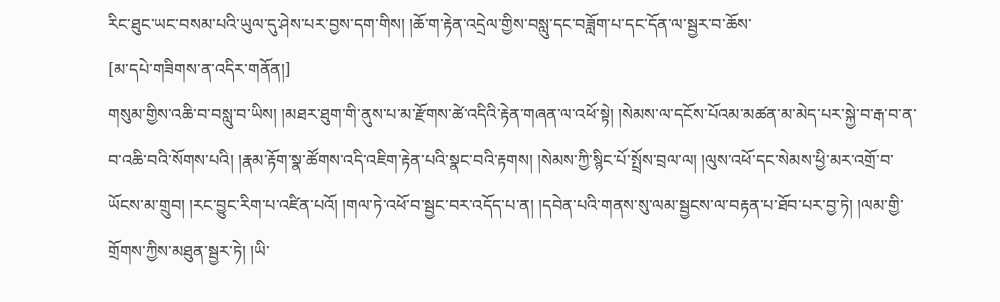རིང་ཐུང་ཡང་བསམ་པའི་ཡུལ་དུ་ཤེས་པར་བྱས་དག་གིས། །ཆོ་ག་རྟེན་འདྲེལ་གྱིས་བསླུ་དང་བཟློག་པ་དང་དོན་ལ་སྦྱར་བ་ཆོས་
[མ་དཔེ་གཟིགས་ན་འདིར་གནོན།]
གསུམ་གྱིས་འཆི་བ་བསླུ་བ་ཡིས། །མཐར་ཐུག་གི་ནུས་པ་མ་རྫོགས་ཚེ་འདིའི་རྟེན་གཞན་ལ་འཕོ་སྟེ། །སེམས་ལ་དངོས་པོའམ་མཚན་མ་མེད་པར་སྐྱེ་བ་རྒ་བ་ན་བ་འཆི་བའི་སོགས་པའི། །རྣམ་རྟོག་སྣ་ཚོགས་འདི་འཇིག་རྟེན་པའི་སྣང་བའི་རྟགས། །སེམས་ཀྱི་སྙིང་པོ་སྤྲོས་བྲལ་ལ། །ལུས་འཕོ་དང་སེམས་ཕྱི་མར་འགྲོ་བ་ཡོངས་མ་གྲུབ། །རང་བྱུང་རིག་པ་འཛིན་པའོ། །གལ་ཏེ་འཕོ་བ་སྦྱང་བར་འདོད་པ་ན། །དབེན་པའི་གནས་སུ་ལམ་སྦྱངས་ལ་བརྟན་པ་ཐོབ་པར་བྱ་ཏེ། །ལམ་གྱི་གྲོགས་ཀྱིས་མཐུན་སྦྱར་ཏེ། །ཡི་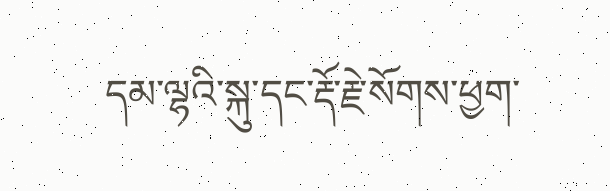དམ་ལྷའི་སྐུ་དང་རྡོ་རྗེ་སོགས་ཕྱག་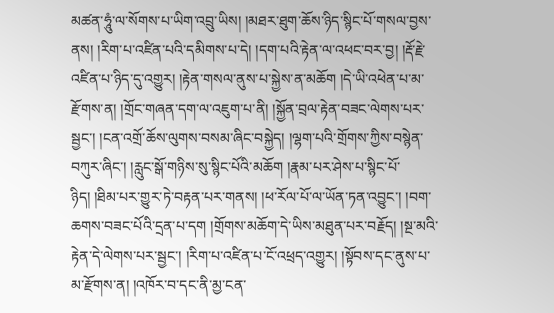མཚན་ཧཱུཾ་ལ་སོགས་པ་ཡིག་འབྲུ་ཡིས། །མཐར་ཐུག་ཆོས་ཉིད་སྙིང་པོ་གསལ་བྱས་ནས། །རིག་པ་འཛིན་པའི་དམིགས་པ་དེ། །དག་པའི་རྟེན་ལ་འཕང་བར་བྱ། །རྡོ་རྗེ་འཛིན་པ་ཉིད་དུ་འགྱུར། །རྟེན་གསལ་ནུས་པ་སྐྱེས་ན་མཆོག །དེ་ཡི་འཕེན་པ་མ་རྫོགས་ན། །གྲོང་གཞན་དག་ལ་འཇུག་པ་ནི། །སྐྱོན་བྲལ་རྟེན་བཟང་ལེགས་པར་སྦྱང་། །ངན་འགྲོ་ཆོས་ལུགས་བསམ་ཞིང་བསྐྱེད། །ལྷག་པའི་གྲོགས་ཀྱིས་བསྙེན་བཀུར་ཞིང་། །རླུང་སྒོ་གཉིས་སུ་སྙིང་པོའི་མཆོག །རྣམ་པར་ཤེས་པ་སྙིང་པོ་ཉིད། །ཐིམ་པར་གྱུར་ཏེ་བརྟན་པར་གནས། །ཕ་རོལ་པོ་ལ་ཡོན་ཏན་འབྱུང་། །བག་ཆགས་བཟང་པོའི་དྲན་པ་དག །གྲོགས་མཆོག་དེ་ཡིས་མཐུན་པར་བརྗོད། །སྔ་མའི་རྟེན་དེ་ལེགས་པར་སྦྱང་། །རིག་པ་འཛིན་པ་ངོ་འཕྲད་འགྱུར། །སྟོབས་དང་ནུས་པ་མ་རྫོགས་ན། །འཁོར་བ་དང་ནི་མྱ་ངན་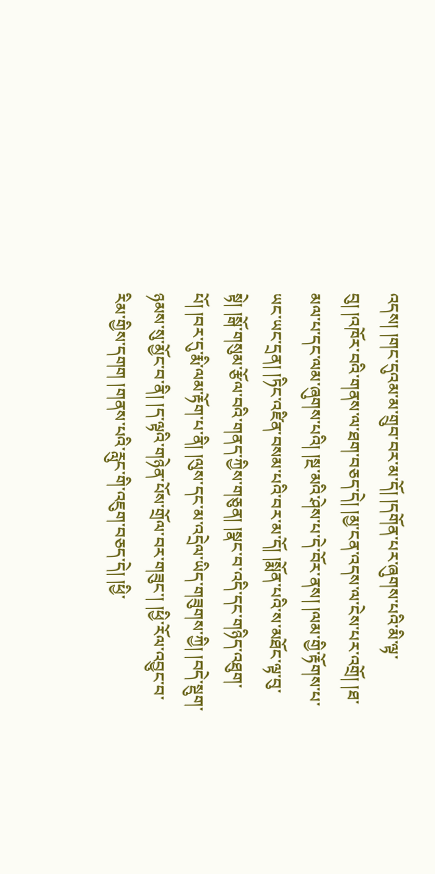འདས། །གང་དུའམ་མ་གྲུབ་བར་མ་དོ། །དགོན་པར་ཞུགས་པའི་མི་ལྟ་བུ། །འཁོར་བའི་གནས་ལ་ཐག་བཅད་དེ། །མྱ་ངན་འདས་ལ་ངེས་པར་འགྲོ། །ཐ་མལ་པ་དང་ལམ་ཞུགས་པའི། །སྔ་མའི་ཤེས་པ་དེ་བོར་ནས། །ལམ་གྱི་རྟོགས་པ་ཡང་ཡང་དྲན། །ཏིང་འཛིན་བསམ་པའི་བར་མ་དོ། །སྨོན་པའི་ས་མཐོང་ལྟ་བུ་སྟེ། །སྒོ་གསུམ་རྩོལ་བའི་གནད་ཀྱིས་གཅུན། །སྣང་བ་འདི་དང་གཉིད་འཐུག་པོ། །བར་དུ་རྨི་ལམ་རྟོག་པ་ནི། །ལུས་དང་མ་འདྲེལ་ཡིད་གཟུགས་ཀྱི། །བདེ་སྡུག་ཉམས་སུ་མྱོང་བ་ནི། །ད་ལྟའི་གཉེན་པོས་གྲོལ་བར་གཟུང་། །ཕྱི་རོལ་འབྱུང་བ་རིམ་གྱིས་དགག །གནས་པའི་རླུང་གི་འཇུག་བཅད་དེ། །ཕྱི་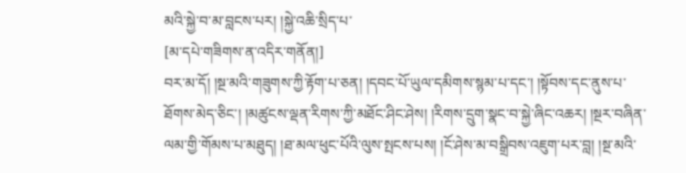མའི་སྐྱེ་བ་མ་བླངས་པར། །སྐྱེ་འཆི་སྲིད་པ་
[མ་དཔེ་གཟིགས་ན་འདིར་གནོན།]
བར་མ་དོ། །སྔ་མའི་གཟུགས་ཀྱི་རྟོག་པ་ཅན། །དབང་པོ་ཡུལ་དམིགས་སྙམ་པ་དང་། །སྟོབས་དང་ནུས་པ་ཐོགས་མེད་ཅིང་། །མཚུངས་ལྡན་རིགས་ཀྱི་མཐོང་ཤིང་ཤེས། །རིགས་དྲུག་སྣང་བ་སྐྱེ་ཞིང་འཆར། །སྔར་བཞིན་ལམ་གྱི་གོམས་པ་མཐུད། །ཐ་མལ་ཕུང་པོའི་ལུས་སྤངས་པས། །ངོ་ཤེས་མ་བསྒྲིབས་འཇུག་པར་བླ། །སྔ་མའི་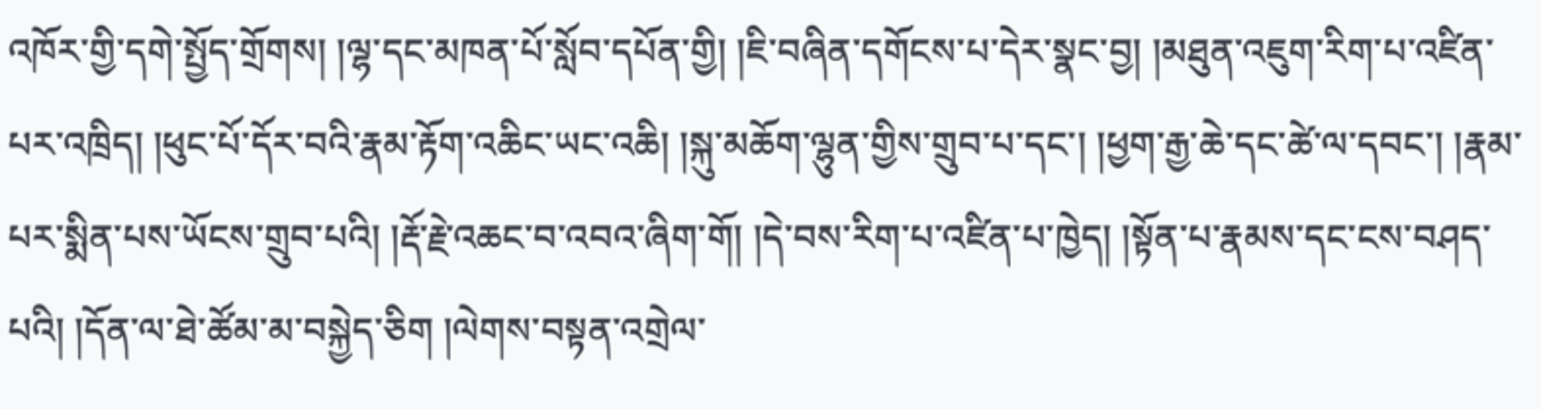འཁོར་གྱི་དགེ་སྤྱོད་གྲོགས། །ལྷ་དང་མཁན་པོ་སློབ་དཔོན་གྱི། །ཇི་བཞིན་དགོངས་པ་དེར་སྣང་བྱ། །མཐུན་འཇུག་རིག་པ་འཛིན་པར་འཁྲིད། །ཕུང་པོ་དོར་བའི་རྣམ་རྟོག་འཆིང་ཡང་འཆི། །སྐུ་མཆོག་ལྷུན་གྱིས་གྲུབ་པ་དང་། །ཕྱག་རྒྱ་ཆེ་དང་ཚེ་ལ་དབང་། །རྣམ་པར་སྨིན་པས་ཡོངས་གྲུབ་པའི། །རྡོ་རྗེ་འཆང་བ་འབའ་ཞིག་གོ། །དེ་བས་རིག་པ་འཛིན་པ་ཁྱེད། །སྟོན་པ་རྣམས་དང་ངས་བཤད་པའི། །དོན་ལ་ཐེ་ཚོམ་མ་བསྐྱེད་ཅིག །ལེགས་བསྟན་འགྲེལ་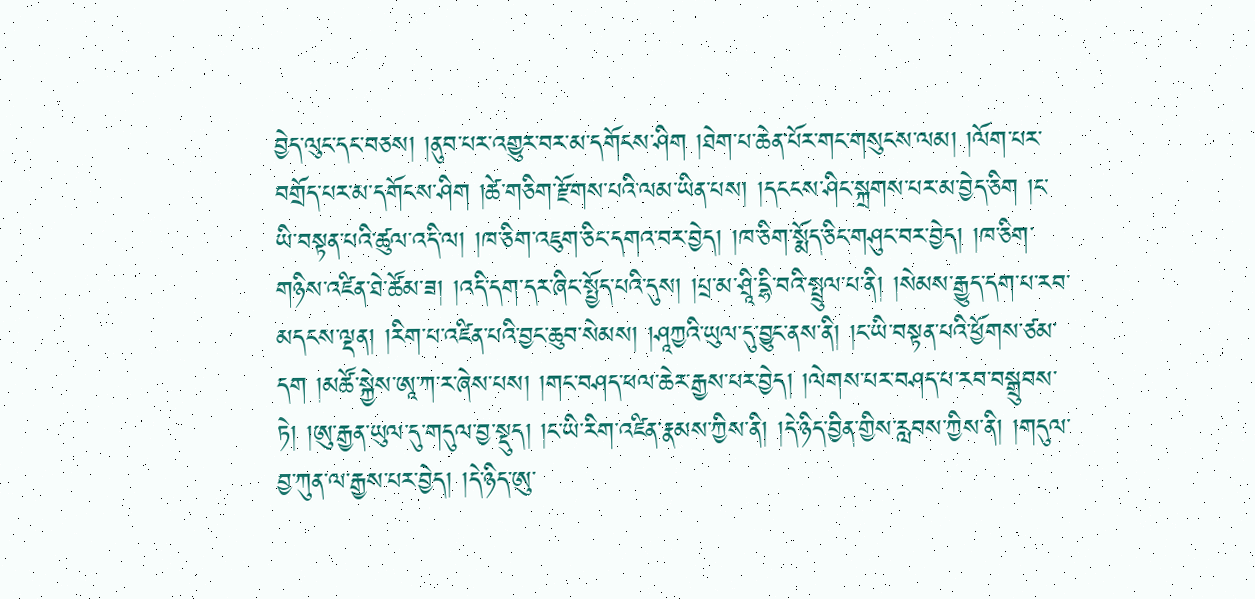བྱེད་ལུང་དང་བཅས། །ནུབ་པར་འགྱུར་བར་མ་དགོངས་ཤིག །ཐེག་པ་ཆེན་པོར་གང་གསུངས་ལམ། །ལོག་པར་བགྲོད་པར་མ་དགོངས་ཤིག །ཚེ་གཅིག་རྫོགས་པའི་ལམ་ཡིན་པས། །དངངས་ཤིང་སྐྲགས་པར་མ་བྱེད་ཅིག །ང་ཡི་བསྟན་པའི་ཚུལ་འདི་ལ། །ཁ་ཅིག་འཇུག་ཅིང་དགའ་བར་བྱེད། །ཁ་ཅིག་སྨོད་ཅིང་གཤུང་བར་བྱེད། །ཁ་ཅིག་གཉིས་འཛིན་ཐེ་ཚོམ་ཟ། །འདི་དག་དར་ཞིང་སྤྱོད་པའི་དུས། །པྲ་མ་ཤྲཱི་དྷི་བའི་སྤྲུལ་པ་ནི། །སེམས་རྒྱུད་དག་པ་རབ་མདངས་ལྡན། །རིག་པ་འཛིན་པའི་བྱང་ཆུབ་སེམས། །ཤཱཀྱའི་ཡུལ་དུ་བྱུང་ནས་ནི། །ང་ཡི་བསྟན་པའི་ཕྱོགས་ཙམ་དག །མཚོ་སྐྱེས་ཨཱ་ཀ་ར་ཞེས་པས། །གང་བཤད་ཕལ་ཆེར་རྒྱས་པར་བྱེད། །ལེགས་པར་བཤད་པ་རབ་བསྒྲུབས་ཏེ། །ཨུ་རྒྱན་ཡུལ་དུ་གདུལ་བྱ་སྡུད། །ང་ཡི་རིག་འཛིན་རྣམས་ཀྱིས་ནི། །དེ་ཉིད་བྱིན་གྱིས་རླབས་ཀྱིས་ནི། །གདུལ་བྱ་ཀུན་ལ་རྒྱས་པར་བྱེད། །དེ་ཉིད་ཨུ་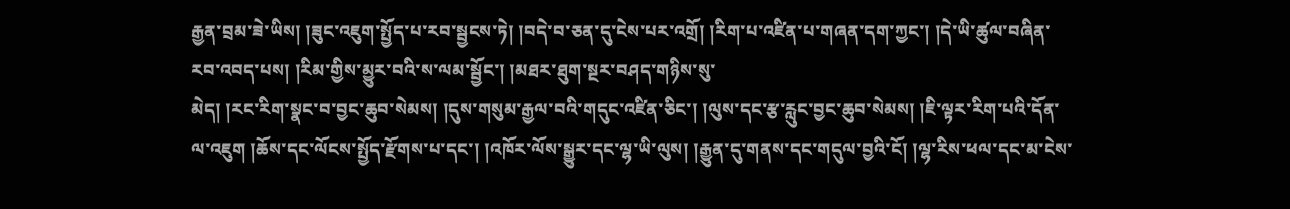རྒྱན་བྲམ་ཟེ་ཡིས། །ཟུང་འཇུག་སྤྱོད་པ་རབ་སྦྱངས་ཏེ། །བདེ་བ་ཅན་དུ་ངེས་པར་འགྲོ། །རིག་པ་འཛིན་པ་གཞན་དག་ཀྱང་། །དེ་ཡི་ཚུལ་བཞིན་རབ་འབད་པས། །རིམ་གྱིས་མྱུར་བའི་ས་ལམ་སྦྱོང་། །མཐར་ཐུག་སྔར་བཤད་གཉིས་སུ་
མེད། །རང་རིག་སྣང་བ་བྱང་ཆུབ་སེམས། །དུས་གསུམ་རྒྱལ་བའི་གདུང་འཛིན་ཅིང་། །ལུས་དང་རྩ་རླུང་བྱང་ཆུབ་སེམས། །ཇི་ལྟར་རིག་པའི་དོན་ལ་འཇུག །ཆོས་དང་ལོངས་སྤྱོད་རྫོགས་པ་དང་། །འཁོར་ལོས་སྒྱུར་དང་ལྷ་ཡི་ལུས། །རྒྱུན་དུ་གནས་དང་གདུལ་བྱའི་ངོ། །ལྷ་རིས་ཕལ་དང་མ་ངེས་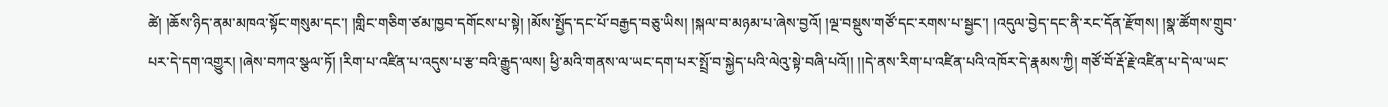ཚེ། །ཆོས་ཉིད་ནམ་མཁའ་སྟོང་གསུམ་དང་། །གླིང་གཅིག་ཙམ་ཁྱབ་དགོངས་པ་སྟེ། །མོས་སྤྱོད་དང་པོ་བརྒྱད་བཅུ་ཡིས། །སྐལ་བ་མཉམ་པ་ཞེས་བྱའོ། །ལྔ་བསྡུས་གཙོ་དང་རགས་པ་སྦྱང་། །འདུལ་བྱེད་དང་ནི་རང་དོན་རྫོགས། །སྣ་ཚོགས་གྲུབ་པར་དེ་དག་འགྱུར། །ཞེས་བཀའ་སྩལ་ཏོ། །རིག་པ་འཛིན་པ་འདུས་པ་རྩ་བའི་རྒྱུད་ལས། ཕྱི་མའི་གནས་ལ་ཡང་དག་པར་སྤྲོ་བ་སྐྱེད་པའི་ལེའུ་སྟེ་བཞི་པའོ།། །།དེ་ནས་རིག་པ་འཛིན་པའི་འཁོར་དེ་རྣམས་ཀྱི། གཙོ་བོ་རྡོ་རྗེ་འཛིན་པ་དེ་ལ་ཡང་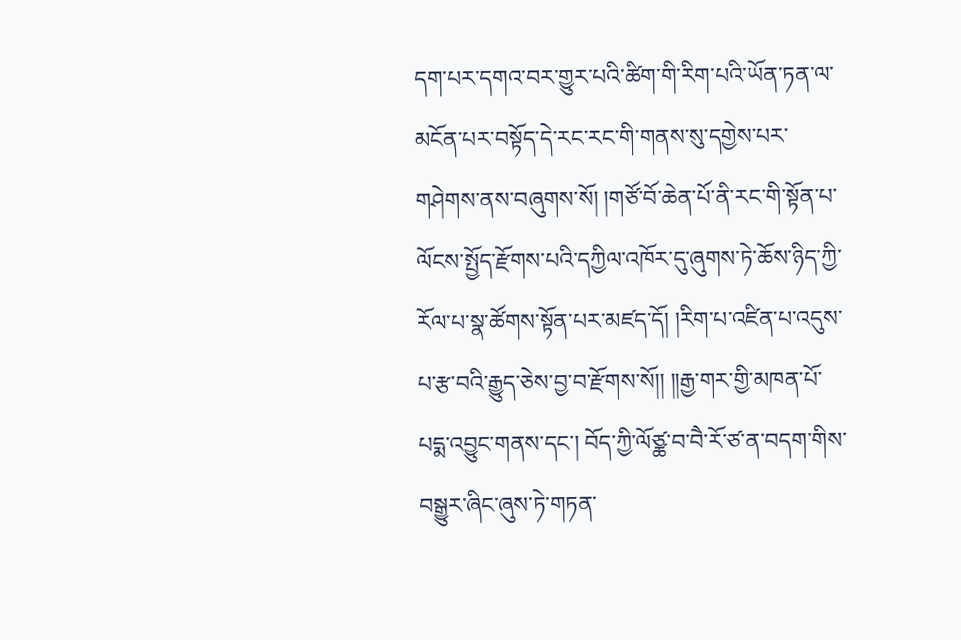དག་པར་དགའ་བར་གྱུར་པའི་ཚིག་གི་རིག་པའི་ཡོན་ཏན་ལ་མངོན་པར་བསྟོད་དེ་རང་རང་གི་གནས་སུ་དགྱེས་པར་གཤེགས་ནས་བཞུགས་སོ། །གཙོ་བོ་ཆེན་པོ་ནི་རང་གི་སྟོན་པ་ལོངས་སྤྱོད་རྫོགས་པའི་དཀྱིལ་འཁོར་དུ་ཞུགས་ཏེ་ཆོས་ཉིད་ཀྱི་རོལ་པ་སྣ་ཚོགས་སྟོན་པར་མཛད་དོ། །རིག་པ་འཛིན་པ་འདུས་པ་རྩ་བའི་རྒྱུད་ཅེས་བྱ་བ་རྫོགས་སོ།། །།རྒྱ་གར་གྱི་མཁན་པོ་པདྨ་འབྱུང་གནས་དང་། བོད་ཀྱི་ལོཙྪ་བ་བཻ་རོ་ཙ་ན་བདག་གིས་བསྒྱུར་ཞིང་ཞུས་ཏེ་གཏན་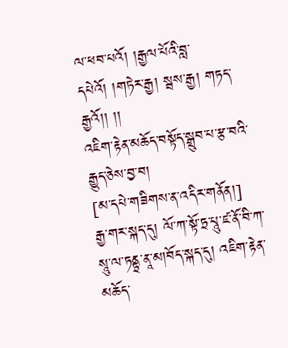ལ་ཕབ་པའོ། །རྒྱལ་པོའི་བླ་དཔེའོ། །གཏེར་རྒྱ། སྦས་རྒྱ། གཏད་རྒྱའོ།། །།
འཇིག་རྟེན་མཆོད་བསྟོད་སྒྲུབ་པ་རྩ་བའི་རྒྱུད་ཅེས་བྱ་བ།
[མ་དཔེ་གཟིགས་ན་འདིར་གནོན།]
རྒྱ་གར་སྐད་དུ། ལོ་ཀ་སྟོ་ཏྲ་པཱུ་ཛ་ནོ་བི་ཀ་སཱུ་ལ་ཏནྟྲ་ནཱ་མ།བོད་སྐད་དུ། འཇིག་རྟེན་མཆོད་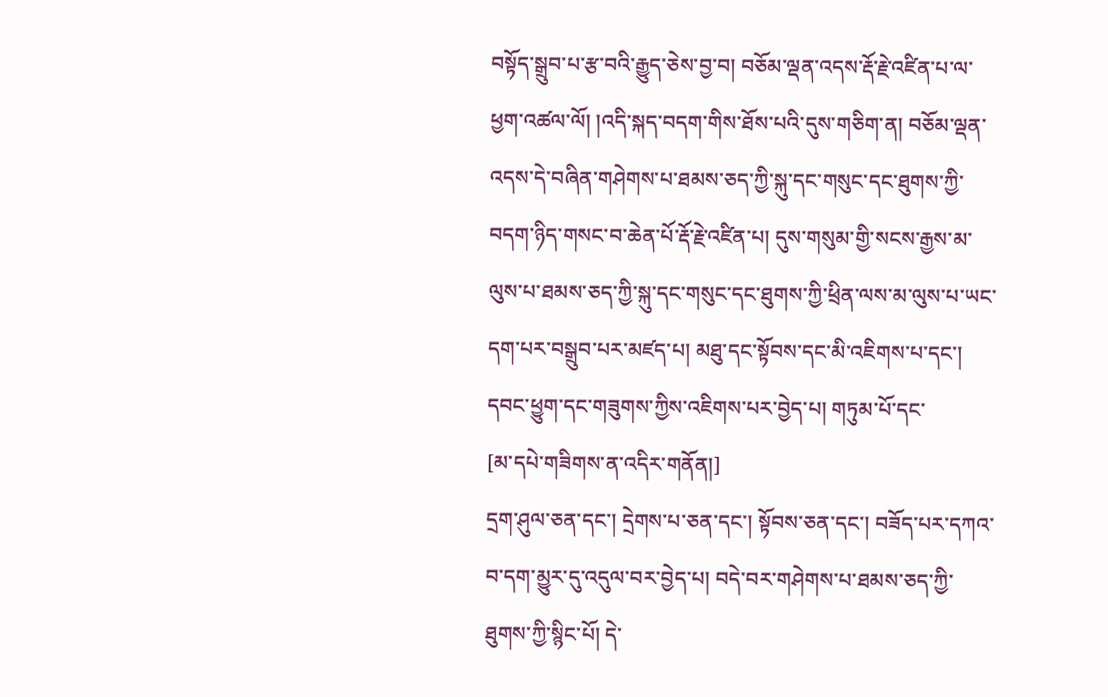བསྟོད་སྒྲུབ་པ་རྩ་བའི་རྒྱུད་ཅེས་བྱ་བ། བཅོམ་ལྡན་འདས་རྡོ་རྗེ་འཛིན་པ་ལ་ཕྱག་འཚལ་ལོ། །འདི་སྐད་བདག་གིས་ཐོས་པའི་དུས་གཅིག་ན། བཅོམ་ལྡན་འདས་དེ་བཞིན་གཤེགས་པ་ཐམས་ཅད་ཀྱི་སྐུ་དང་གསུང་དང་ཐུགས་ཀྱི་བདག་ཉིད་གསང་བ་ཆེན་པོ་རྡོ་རྗེ་འཛིན་པ། དུས་གསུམ་གྱི་སངས་རྒྱས་མ་ལུས་པ་ཐམས་ཅད་ཀྱི་སྐུ་དང་གསུང་དང་ཐུགས་ཀྱི་ཕྲིན་ལས་མ་ལུས་པ་ཡང་དག་པར་བསྒྲུབ་པར་མཛད་པ། མཐུ་དང་སྟོབས་དང་མི་འཇིགས་པ་དང་། དབང་ཕྱུག་དང་གཟུགས་ཀྱིས་འཇིགས་པར་བྱེད་པ། གཏུམ་པོ་དང་
[མ་དཔེ་གཟིགས་ན་འདིར་གནོན།]
དྲག་ཤུལ་ཅན་དང་། དྲེགས་པ་ཅན་དང་། སྟོབས་ཅན་དང་། བཟོད་པར་དཀའ་བ་དག་མྱུར་དུ་འདུལ་བར་བྱེད་པ། བདེ་བར་གཤེགས་པ་ཐམས་ཅད་ཀྱི་ཐུགས་ཀྱི་སྙིང་པོ། དེ་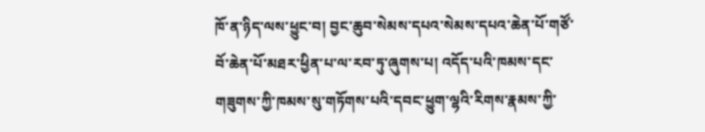ཁོ་ན་ཉིད་ལས་ཕྱུང་བ། བྱང་ཆུབ་སེམས་དཔའ་སེམས་དཔའ་ཆེན་པོ་གཙོ་བོ་ཆེན་པོ་མཐར་ཕྱིན་པ་ལ་རབ་ཏུ་ཞུགས་པ། འདོད་པའི་ཁམས་དང་གཟུགས་ཀྱི་ཁམས་སུ་གཏོགས་པའི་དབང་ཕྱུག་ལྷའི་རིགས་རྣམས་ཀྱི་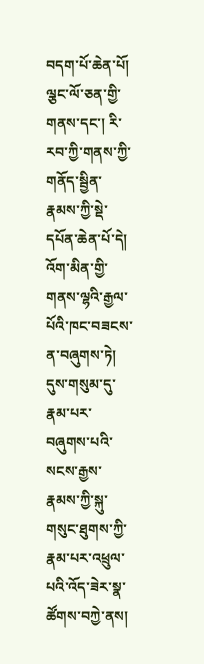བདག་པོ་ཆེན་པོ། ལྕང་ལོ་ཅན་གྱི་གནས་དང་། རི་རབ་ཀྱི་གནས་ཀྱི་གནོད་སྦྱིན་རྣམས་ཀྱི་སྡེ་དཔོན་ཆེན་པོ་དེ། འོག་མིན་གྱི་གནས་ལྷའི་རྒྱལ་པོའི་ཁང་བཟངས་ན་བཞུགས་ཏེ། དུས་གསུམ་དུ་རྣམ་པར་བཞུགས་པའི་སངས་རྒྱས་རྣམས་ཀྱི་སྐུ་གསུང་ཐུགས་ཀྱི་རྣམ་པར་འཕྲུལ་པའི་འོད་ཟེར་སྣ་ཚོགས་བཀྱེ་ནས།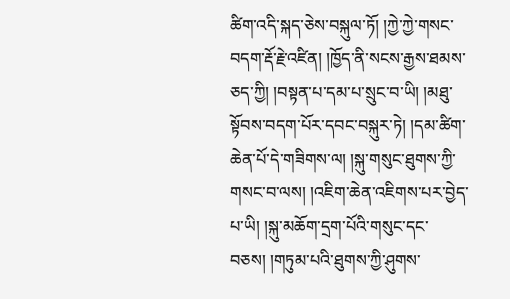ཚིག་འདི་སྐད་ཅེས་བསྐུལ་ཏོ། །ཀྱེ་ཀྱེ་གསང་བདག་རྡོ་རྗེ་འཛིན། །ཁྱོད་ནི་སངས་རྒྱས་ཐམས་ཅད་ཀྱི། །བསྟན་པ་དམ་པ་སྲུང་བ་ཡི། །མཐུ་སྟོབས་བདག་པོར་དབང་བསྐུར་ཏེ། །དམ་ཚིག་ཆེན་པོ་དེ་གཟིགས་ལ། །སྐུ་གསུང་ཐུགས་ཀྱི་གསང་བ་ལས། །འཇིག་ཆེན་འཇིགས་པར་བྱེད་པ་ཡི། །སྐུ་མཆོག་དྲག་པོའི་གསུང་དང་བཅས། །གཏུམ་པའི་ཐུགས་ཀྱི་ཤུགས་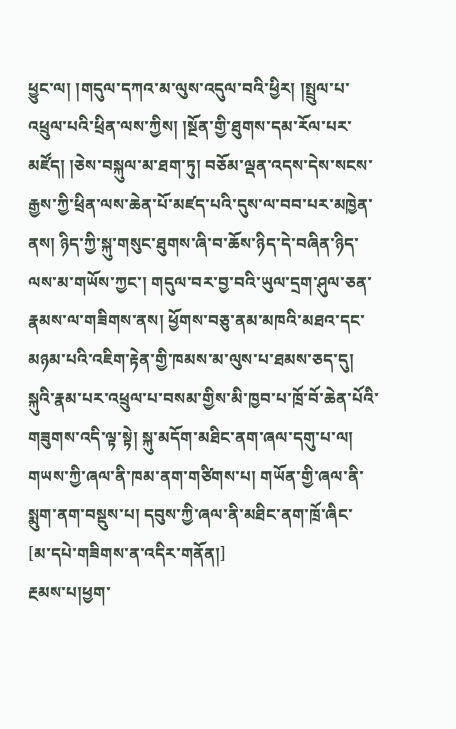ཕྱུང་ལ། །གདུལ་དཀའ་མ་ལུས་འདུལ་བའི་ཕྱིར། །སྤྲུལ་པ་འཕྲུལ་པའི་ཕྲིན་ལས་ཀྱིས། །སྔོན་གྱི་ཐུགས་དམ་རོལ་པར་མཛོད། །ཅེས་བསྐུལ་མ་ཐག་ཏུ། བཅོམ་ལྡན་འདས་དེས་སངས་རྒྱས་ཀྱི་ཕྲིན་ལས་ཆེན་པོ་མཛད་པའི་དུས་ལ་བབ་པར་མཁྱེན་ནས། ཉིད་ཀྱི་སྐུ་གསུང་ཐུགས་ཞི་བ་ཆོས་ཉིད་དེ་བཞིན་ཉིད་ལས་མ་གཡོས་ཀྱང་། གདུལ་བར་བྱ་བའི་ཡུལ་དྲག་ཤུལ་ཅན་རྣམས་ལ་གཟིགས་ནས། ཕྱོགས་བཅུ་ནམ་མཁའི་མཐའ་དང་མཉམ་པའི་འཇིག་རྟེན་གྱི་ཁམས་མ་ལུས་པ་ཐམས་ཅད་དུ། སྐུའི་རྣམ་པར་འཕྲུལ་པ་བསམ་གྱིས་མི་ཁྱབ་པ་ཁྲོ་བོ་ཆེན་པོའི་གཟུགས་འདི་ལྟ་སྟེ། སྐུ་མདོག་མཐིང་ནག་ཞལ་དགུ་པ་ལ། གཡས་ཀྱི་ཞལ་ནི་ཁམ་ནག་གཙིགས་པ། གཡོན་གྱི་ཞལ་ནི་སྨུག་ནག་བསྡུས་པ། དབུས་ཀྱི་ཞལ་ནི་མཐིང་ནག་ཁྲོ་ཞིང་
[མ་དཔེ་གཟིགས་ན་འདིར་གནོན།]
རྔམས་པ།ཕྱག་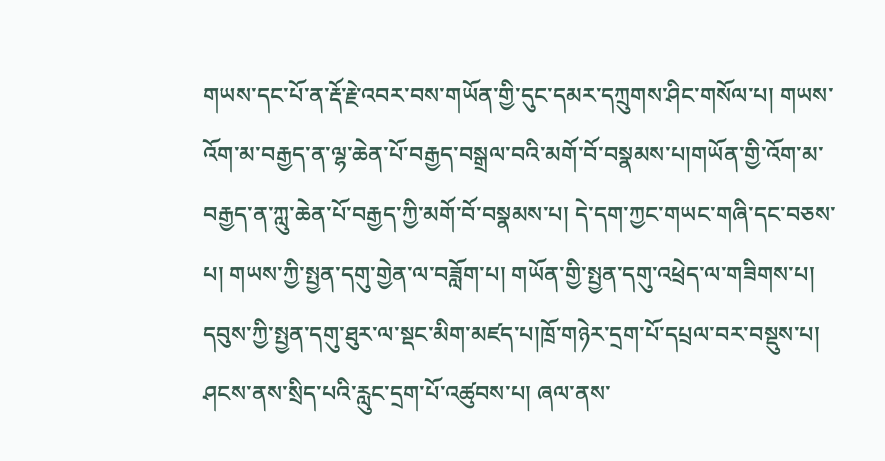གཡས་དང་པོ་ན་རྡོ་རྗེ་འབར་བས་གཡོན་གྱི་དུང་དམར་དཀྲུགས་ཤིང་གསོལ་པ། གཡས་འོག་མ་བརྒྱད་ན་ལྷ་ཆེན་པོ་བརྒྱད་བསྒྲལ་བའི་མགོ་བོ་བསྣམས་པ།གཡོན་གྱི་འོག་མ་བརྒྱད་ན་ཀླུ་ཆེན་པོ་བརྒྱད་ཀྱི་མགོ་བོ་བསྣམས་པ། དེ་དག་ཀྱང་གཡང་གཞི་དང་བཅས་པ། གཡས་ཀྱི་སྤྱན་དགུ་གྱེན་ལ་བཟློག་པ། གཡོན་གྱི་སྤྱན་དགུ་འཕྲེད་ལ་གཟིགས་པ། དབུས་ཀྱི་སྤྱན་དགུ་ཐུར་ལ་སྡང་མིག་མཛད་པ།ཁྲོ་གཉེར་དྲག་པོ་དཔྲལ་བར་བསྡུས་པ། ཤངས་ནས་སྲིད་པའི་རླུང་དྲག་པོ་འཚུབས་པ། ཞལ་ནས་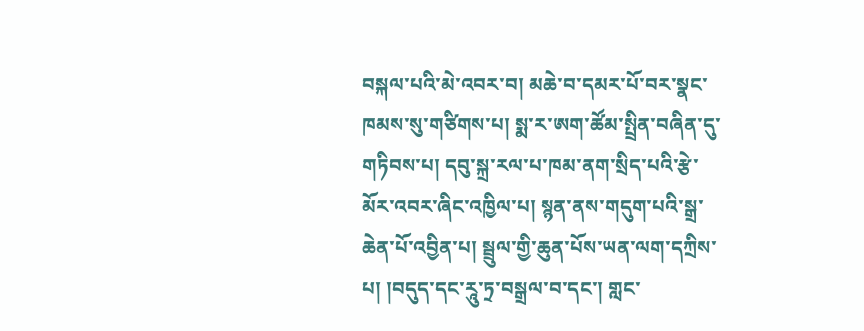བསྐལ་པའི་མེ་འབར་བ། མཆེ་བ་དམར་པོ་བར་སྣང་ཁམས་སུ་གཙིགས་པ། སྨ་ར་ཨག་ཚོམ་སྤྲིན་བཞིན་དུ་གཏིབས་པ། དབུ་སྐྲ་རལ་པ་ཁམ་ནག་སྲིད་པའི་རྩེ་མོར་འབར་ཞིང་འཁྱིལ་པ། སྙན་ནས་གདུག་པའི་སྒྲ་ཆེན་པོ་འབྱིན་པ། སྦྲུལ་གྱི་ཆུན་པོས་ཡན་ལག་དཀྲིས་པ། །བདུད་དང་རཱུ་ཏྲ་བསྒྲལ་བ་དང་། གླང་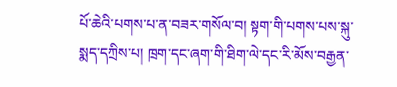པོ་ཆེའི་པགས་པ་ན་བཟར་གསོལ་བ། སྟག་གི་པགས་པས་སྐུ་སྨད་དཀྲིས་པ། ཁྲག་དང་ཞག་གི་ཐིག་ལེ་དང་རི་མོས་བརྒྱན་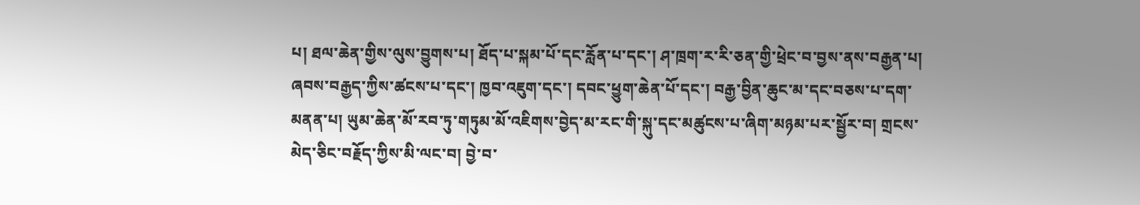པ། ཐལ་ཆེན་གྱིས་ལུས་བྱུགས་པ། ཐོད་པ་སྐམ་པོ་དང་རློན་པ་དང་། ཤ་ཁྲག་ར་རི་ཅན་གྱི་ཕྲེང་བ་བྱས་ནས་བརྒྱན་པ། ཞབས་བརྒྱད་ཀྱིས་ཚངས་པ་དང་། ཁྱབ་འཇུག་དང་། དབང་ཕྱུག་ཆེན་པོ་དང་། བརྒྱ་བྱིན་ཆུང་མ་དང་བཅས་པ་དག་མནན་པ། ཡུམ་ཆེན་མོ་རབ་ཏུ་གཏུམ་མོ་འཇིགས་བྱེད་མ་རང་གི་སྐུ་དང་མཚུངས་པ་ཞིག་མཉམ་པར་སྦྱོར་བ། གྲངས་མེད་ཅིང་བརྗོད་ཀྱིས་མི་ལང་བ། བྱེ་བ་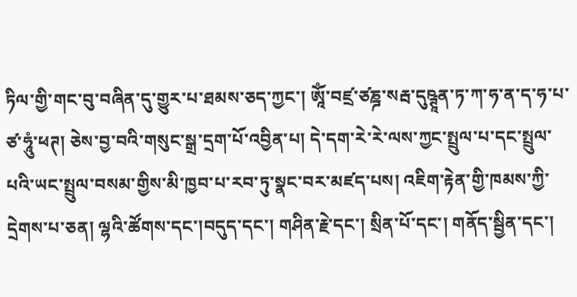ཏིལ་གྱི་གང་བུ་བཞིན་དུ་གྱུར་པ་ཐམས་ཅད་ཀྱང་། ཨཱོཾ་བཛྲ་ཙཎྜ་སརྦ་དུཥྚཱན་ཏ་ཀ་ཧ་ན་ད་ཧ་པ་ཙ་ཧཱུཾ་ཕཊ། ཅེས་བྱ་བའི་གསུང་སྒྲ་དྲག་པོ་འབྱིན་པ། དེ་དག་རེ་རེ་ལས་ཀྱང་སྤྲུལ་པ་དང་སྤྲུལ་པའི་ཡང་སྤྲུལ་བསམ་གྱིས་མི་ཁྱབ་པ་རབ་ཏུ་སྣང་བར་མཛད་པས། འཇིག་རྟེན་གྱི་ཁམས་ཀྱི་དྲེགས་པ་ཅན། ལྷའི་ཚོགས་དང་།བདུད་དང་། གཤིན་རྗེ་དང་། སྲིན་པོ་དང་། གནོད་སྦྱིན་དང་།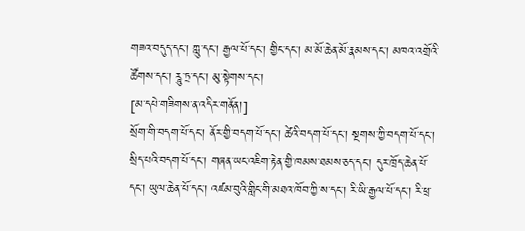གཟའ་བདུད་དང་། ཀླུ་དང་། རྒྱལ་པོ་དང་། གྱིང་དང་། མ་མོ་ཆེན་མོ་རྣམས་དང་། མཁའ་འགྲོའི་ཚོགས་དང་། རཱུ་ཏྲ་དང་། མུ་སྟེགས་དང་།
[མ་དཔེ་གཟིགས་ན་འདིར་གནོན།]
སྲོག་གི་བདག་པོ་དང་། ནོར་གྱི་བདག་པོ་དང་། ཚེའི་བདག་པོ་དང་། སྔགས་ཀྱི་བདག་པོ་དང་། སྲིད་པའི་བདག་པོ་དང་། གཞན་ཡང་འཇིག་རྟེན་གྱི་ཁམས་ཐམས་ཅད་དང་། དུར་ཁྲོད་ཆེན་པོ་དང་། ཡུལ་ཆེན་པོ་དང་། འཛམ་བུའི་གླིང་གི་མཐའ་ཁོབ་ཀྱི་ས་དང་། རི་ཡི་རྒྱལ་པོ་དང་། རི་ཕྲ་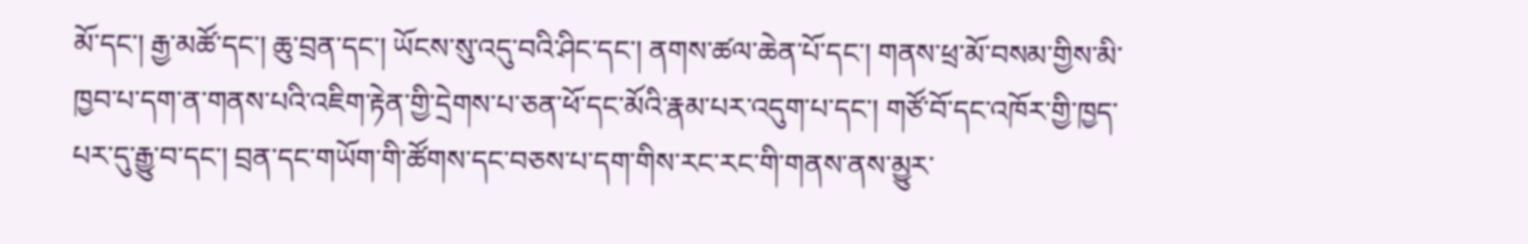མོ་དང་། རྒྱ་མཚོ་དང་། ཆུ་བྲན་དང་། ཡོངས་སུ་འདུ་བའི་ཤིང་དང་། ནགས་ཚལ་ཆེན་པོ་དང་། གནས་ཕྲ་མོ་བསམ་གྱིས་མི་ཁྱབ་པ་དག་ན་གནས་པའི་འཇིག་རྟེན་གྱི་དྲེགས་པ་ཅན་ཕོ་དང་མོའི་རྣམ་པར་འདུག་པ་དང་། གཙོ་བོ་དང་འཁོར་གྱི་ཁྱད་པར་དུ་རྒྱུ་བ་དང་། བྲན་དང་གཡོག་གི་ཚོགས་དང་བཅས་པ་དག་གིས་རང་རང་གི་གནས་ནས་མྱུར་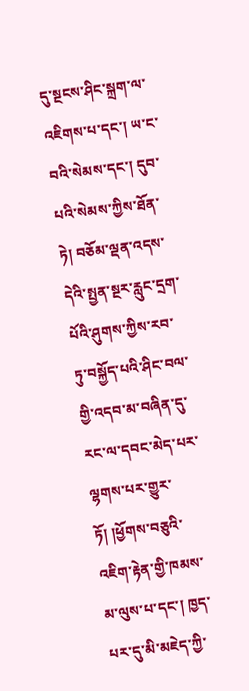དུ་སྔངས་ཤིང་སྐྲག་ལ་འཇིགས་པ་དང་། ཡ་ང་བའི་སེམས་དང་། དུབ་པའི་སེམས་ཀྱིས་ཐོན་ཏེ། བཅོམ་ལྡན་འདས་དེའི་སྤྱན་སྔར་རླུང་དྲག་པོའི་ཤུགས་ཀྱིས་རབ་ཏུ་བསྐྱོད་པའི་ཤིང་བལ་གྱི་འདབ་མ་བཞིན་དུ་རང་ལ་དབང་མེད་པར་ལྷགས་པར་གྱུར་ཏོ། །ཕྱོགས་བཅུའི་འཇིག་རྟེན་གྱི་ཁམས་མ་ལུས་པ་དང་། ཁྱད་པར་དུ་མི་མཇེད་ཀྱི་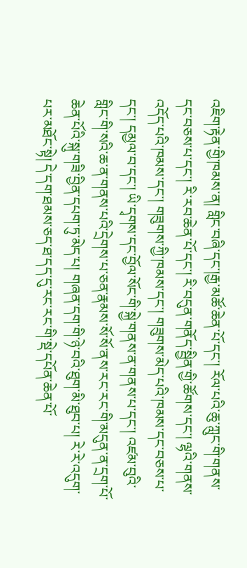འཇིག་རྟེན་གྱི་ཁམས་ན། གླིང་བཞི་དང་།རྒྱ་མཚོ་ཆེན་པོ་དང་། རོལ་པའི་ཆུ་ཀླུང་གི་གནས་དང་བཅས་པ་དང་། རི་རབ་ཆེན་པོ་དང་། རི་བདུན་གནོད་སྦྱིན་གྱི་ཚོགས་དང་། ལྷའི་གནས་འདོད་པའི་ཁམས་དང་། གཟུགས་ཀྱི་ཁམས་དང་། གཟུགས་མེད་པའི་ཁམས་དང་བཅས་པ་དང་། དམྱལ་བ་དང་། ཡི་དྭགས་དང་བྱོལ་སོང་གི་སྐྱེ་གནས་ན་གནས་པ་དང་། འཛམ་བུའི་གླིང་གི་སའི་ཆ་ན་གནས་པའི་དྲེགས་པ་ཅན་རྣམས་སོ་སོ་ནས་རང་རང་གི་མདུན་ན་དྲག་པོ་ཆེན་པོའི་སྐུ་གཟི་བྱིན་དཔག་ཏུ་མེད་པ། གཞན་དག་གི་ཉེ་བའི་ཐུག་མི་ཐུབ་པ། རེ་རེ་འདུག་པར་མཐོང་སྟེ། དེ་དག་ཐམས་ཅད་ཐ་དད་དུ་རང་རང་གི་སྡེ་དཔོན་ཆེན་པོ་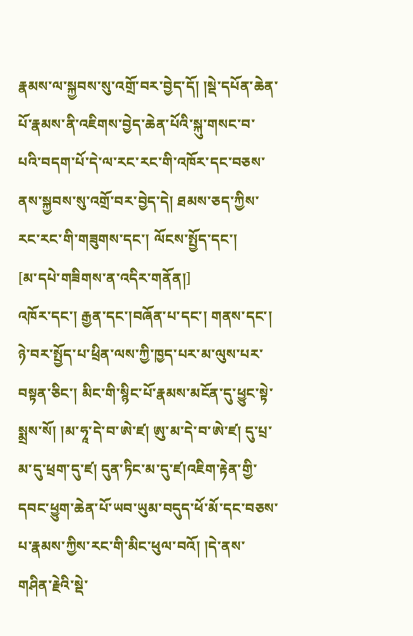རྣམས་ལ་སྐྱབས་སུ་འགྲོ་བར་བྱེད་དོ། །སྡེ་དཔོན་ཆེན་པོ་རྣམས་ནི་འཇིགས་བྱེད་ཆེན་པོའི་སྐུ་གསང་བ་པའི་བདག་པོ་དེ་ལ་རང་རང་གི་འཁོར་དང་བཅས་ནས་སྐྱབས་སུ་འགྲོ་བར་བྱེད་དེ། ཐམས་ཅད་ཀྱིས་རང་རང་གི་གཟུགས་དང་། ལོངས་སྤྱོད་དང་།
[མ་དཔེ་གཟིགས་ན་འདིར་གནོན།]
འཁོར་དང་། རྒྱན་དང་།བཞོན་པ་དང་། གནས་དང་། ཉེ་བར་སྤྱོད་པ་ཕྲིན་ལས་ཀྱི་ཁྱད་པར་མ་ལུས་པར་བསྟན་ཅིང་། མིང་གི་སྙིང་པོ་རྣམས་མངོན་དུ་ཕྱུང་སྟེ་སྨྲས་སོ། །མ་ཧཱ་དེ་བ་ཨེ་ཛ། ཨུ་མ་དེ་བ་ཨེ་ཛ། དུ་པྲ་མ་དུ་ཕྲག་དུ་ཛ། དུན་ཏིང་མ་དུ་ཛ།འཇིག་རྟེན་གྱི་དབང་ཕྱུག་ཆེན་པོ་ཡབ་ཡུམ་བདུད་ཕོ་མོ་དང་བཅས་པ་རྣམས་ཀྱིས་རང་གི་མིང་ཕུལ་བའོ། །དེ་ནས་གཤིན་རྗེའི་སྡེ་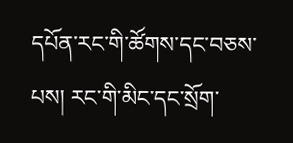དཔོན་རང་གི་ཚོགས་དང་བཅས་པས། རང་གི་མིང་དང་སྲོག་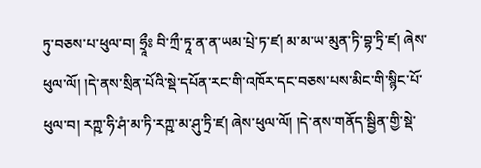ཏུ་བཅས་པ་ཕུལ་བ། ཧྲཱྀཿ བི་ཀྲྀ་ཏཱ་ན་ན་ཡམ་པྲེ་ཏ་ཛ། མ་མ་ཡ་མུན་ཏི་བྷ་ཏྲི་ཛ། ཞེས་ཕུལ་ལོ། །དེ་ནས་སྲིན་པོའི་སྡེ་དཔོན་རང་གི་འཁོར་དང་བཅས་པས་མིང་གི་སྙིང་པོ་ཕུལ་བ། རཀྵ་ཧི་ཤཾ་མ་ཏི་རཀྵ་མ་ཤུ་ཏྲི་ཛ། ཞེས་ཕུལ་ལོ། །དེ་ནས་གནོད་སྦྱིན་གྱི་སྡེ་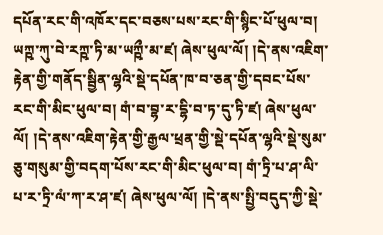དཔོན་རང་གི་འཁོར་དང་བཅས་པས་རང་གི་སྙིང་པོ་ཕུལ་བ། ཡཀྵ་ཀུ་བེ་རཀྵ་ཏི་མ་ཡཀྵྀ་མ་ཛ། ཞེས་ཕུལ་ལོ། །དེ་ནས་འཇིག་རྟེན་གྱི་གནོད་སྦྱིན་ལྷའི་སྡེ་དཔོན་ཁ་བ་ཅན་གྱི་དབང་པོས་རང་གི་མིང་ཕུལ་བ། གཾ་བ་བྷ་ར་དྷི་བ་ཏ་དུ་ཏི་ཛ། ཞེས་ཕུལ་ལོ། །དེ་ནས་འཇིག་རྟེན་གྱི་རྒྱལ་ཕྲན་གྱི་སྡེ་དཔོན་ལྷའི་སྡེ་སུམ་ཅུ་གསུམ་གྱི་བདག་པོས་རང་གི་མིང་ཕུལ་བ། གཾ་ཏྲི་པ་ཤ་ལི་པ་ར་ཏྲི་ལཾ་ཀ་ར་ཤ་ཛ། ཞེས་ཕུལ་ལོ། །དེ་ནས་སྤྱི་བདུད་ཀྱི་སྡེ་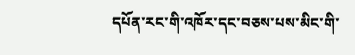དཔོན་རང་གི་འཁོར་དང་བཅས་པས་མིང་གི་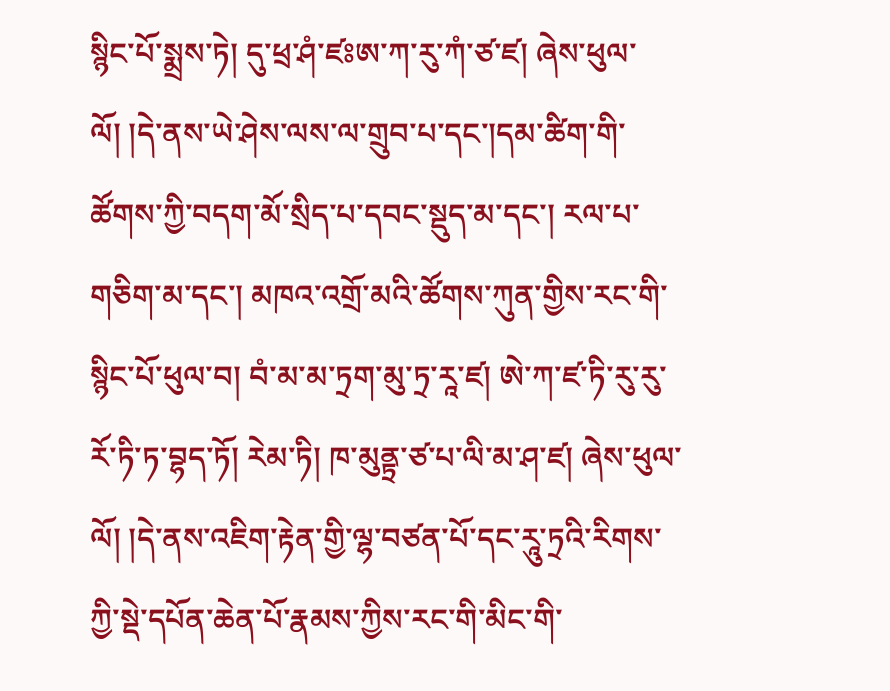སྙིང་པོ་སྨྲས་ཏེ། དུ་ཕྲ་ཤཾ་ཛཿཨ་ཀ་རུ་ཀཾ་ཙ་ཛ། ཞེས་ཕུལ་ལོ། །དེ་ནས་ཡེ་ཤེས་ལས་ལ་གྲུབ་པ་དང་།དམ་ཚིག་གི་ཚོགས་ཀྱི་བདག་མོ་སྲིད་པ་དབང་སྡུད་མ་དང་། རལ་པ་གཅིག་མ་དང་། མཁའ་འགྲོ་མའི་ཚོགས་ཀུན་གྱིས་རང་གི་སྙིང་པོ་ཕུལ་བ། བཾ་མ་མ་ཏྲག་མུ་ཏྲ་རཱ་ཛ། ཨེ་ཀ་ཛ་ཏི་རུ་རུ་རོ་ཏི་ཏ་བྷད་ཏོ། རེམ་ཏི། ཁ་མུནྟྲ་ཙ་པ་ལི་མ་ཤ་ཛ། ཞེས་ཕུལ་ལོ། །དེ་ནས་འཇིག་རྟེན་གྱི་ལྷ་བཙན་པོ་དང་རཱུ་ཏྲའི་རིགས་ཀྱི་སྡེ་དཔོན་ཆེན་པོ་རྣམས་ཀྱིས་རང་གི་མིང་གི་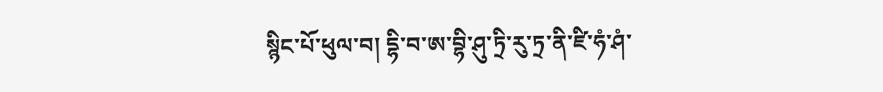སྙིང་པོ་ཕུལ་བ། དྷི་བ་ཨ་བྷི་ཤུ་ཏྲི་རུ་ཏྲ་ནི་ཛི་ཧཾ་ཤཾ་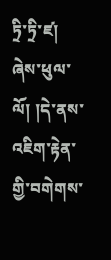ཏྲི་ཏྲི་ཛ། ཞེས་ཕུལ་ལོ། །དེ་ནས་འཇིག་རྟེན་གྱི་བགེགས་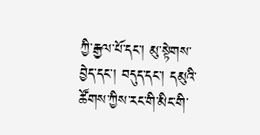ཀྱི་རྒྱལ་པོ་དང་། མུ་སྟེགས་བྱེད་དང་། བདུད་དང་། དམུའི་ཚོགས་ཀྱིས་རང་གི་མིང་གི་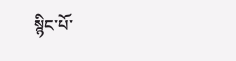སྙིང་པོ་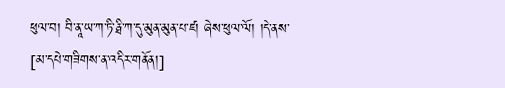ཕུལ་བ། བི་ནཱ་ཡ་ཀ་ཏི་རྠི་ཀ་དུ་མུན་མུན་པ་ཛ། ཞེས་ཕུལ་ལོ། །དེ་ནས་
[མ་དཔེ་གཟིགས་ན་འདིར་གནོན།]